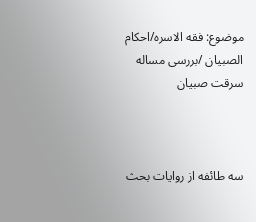موضوع: فقه الاسره/احکام الصبیان /بررسی مساله سرقت صبیان



سه طائفه از روایات بحث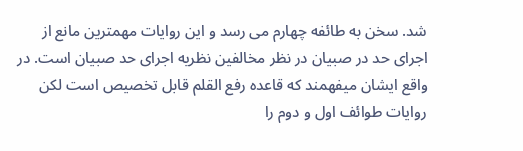شد. سخن به طائفه چهارم می رسد و این روایات مهمترین مانع از اجرای حد در صبیان در نظر مخالفین نظریه اجرای حد صبیان است. در واقع ایشان میفهمند که قاعده رفع القلم قابل تخصیص است لکن روایات طوائف اول و دوم را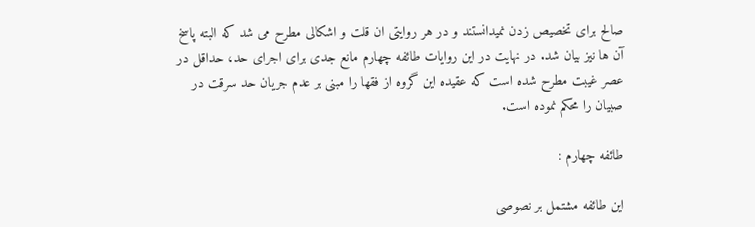صالح برای تخصیص زدن نمیدانستند و در هر روایتی ان قلت و اشکالی مطرح می شد که البته پاسخ آن ها نیز بیان شد. در نهایت در این روایات طائفه چهارم مانع جدی برای اجرای حد، حداقل در عصر غیبت مطرح شده است که عقیده این گروه از فقها را مبنی بر عدم جریان حد سرقت در صبیان را محکم نموده است.

طائفه چهارم :

این طائفه مشتمل بر نصوصی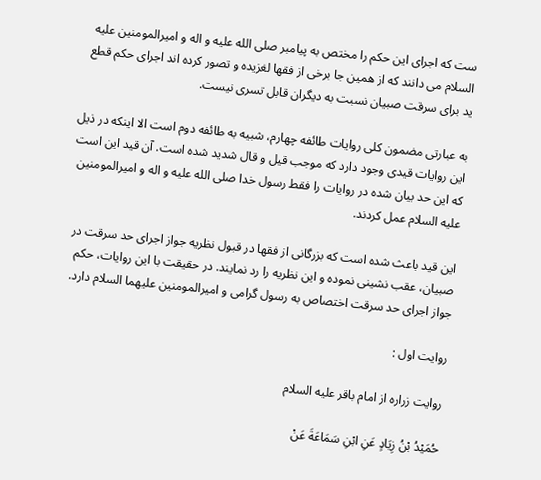ست که اجرای این حکم را مختص به پیامبر صلی الله علیه و اله و امیرالمومنین علیه السلام می دانند که از همین جا برخی از فقها لغزیده و تصور کرده اند اجرای حکم قطع ید برای سرقت صبیان نسبت به دیگران قابل تسری نیست.

به عبارتی مضمون کلی روایات طائفه چهارم، شبیه به طائفه دوم است الا اینکه در ذیل این روایات قیدی وجود دارد که موجب قیل و قال شدید شده است. آن قید این است که این حد بیان شده در روایات را فقط رسول خدا صلی الله علیه و اله و امیرالمومنین علیه السلام عمل کردند.

این قید باعث شده است که بزرگانی از فقها در قبول نظریه جواز اجرای حد سرقت در صبیان، عقب نشینی نموده و این نظریه را رد نمایند. در حقیقت با این روایات، حکم جواز اجرای حد سرقت اختصاص به رسول گرامی و امیرالمومنین علیهما السلام دارد.

روایت اول :

روایت زراره از امام باقر علیه السلام

حُمَيْدُ بْنُ زِيَادٍ عَنِ ابْنِ سَمَاعَةَ عَنْ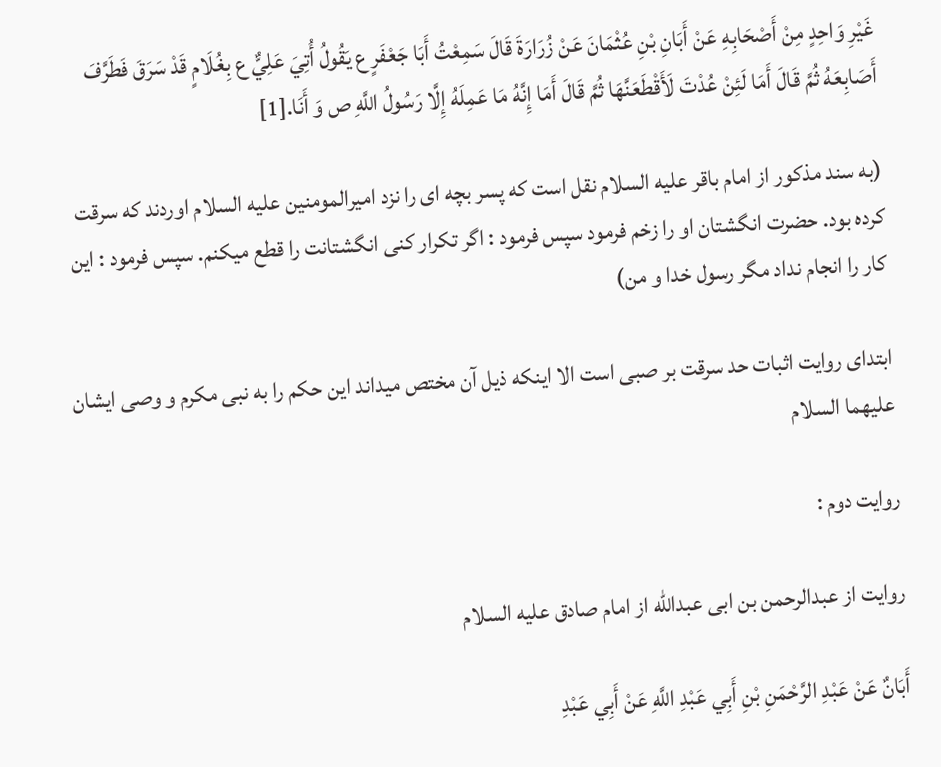غَيْرِ وَاحِدٍ مِنْ أَصْحَابِهِ عَنْ أَبَانِ بْنِ عُثْمَانَ عَنْ زُرَارَةَ قَالَ سَمِعْتُ أَبَا جَعْفَرٍ ع يَقُولُ‌ أُتِيَ عَلِيٌّ ع بِغُلَامٍ‌ قَدْ سَرَقَ‌ فَطَرَّفَ‌ أَصَابِعَهُ ثُمَّ قَالَ أَمَا لَئِنْ عُدْتَ لَأَقْطَعَنَّهَا ثُمَّ قَالَ أَمَا إِنَّهُ مَا عَمِلَهُ إِلَّا رَسُولُ اللَّهِ ص وَ أَنَا.[1]

(به سند مذکور از امام باقر علیه السلام نقل است که پسر بچه ای را نزد امیرالمومنین علیه السلام اوردند که سرقت کرده بود. حضرت انگشتان او را زخم فرمود سپس فرمود : اگر تکرار کنی انگشتانت را قطع میکنم. سپس فرمود : این کار را انجام نداد مگر رسول خدا و من)

ابتدای روایت اثبات حد سرقت بر صبی است الا اینکه ذیل آن مختص میداند این حکم را به نبی مکرم و وصی ایشان علیهما السلام

روایت دوم :

روایت از عبدالرحمن بن ابی عبدالله از امام صادق علیه السلام

أَبَانٌ عَنْ عَبْدِ الرَّحْمَنِ بْنِ أَبِي عَبْدِ اللَّهِ عَنْ أَبِي عَبْدِ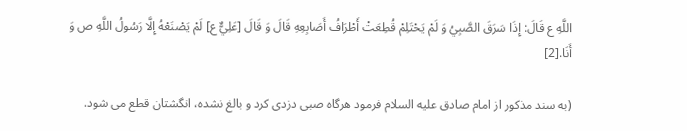اللَّهِ ع قَالَ: إِذَا سَرَقَ‌ الصَّبِيُ‌ وَ لَمْ‌ يَحْتَلِمْ‌ قُطِعَتْ أَطْرَافُ أَصَابِعِهِ قَالَ وَ قَالَ [عَلِيٌّ ع‌] لَمْ يَصْنَعْهُ إِلَّا رَسُولُ اللَّهِ ص وَ أَنَا.[2]

(به سند مذکور از امام صادق علیه السلام فرمود هرگاه صبی دزدی کرد و بالغ نشده، انگشتان قطع می شود.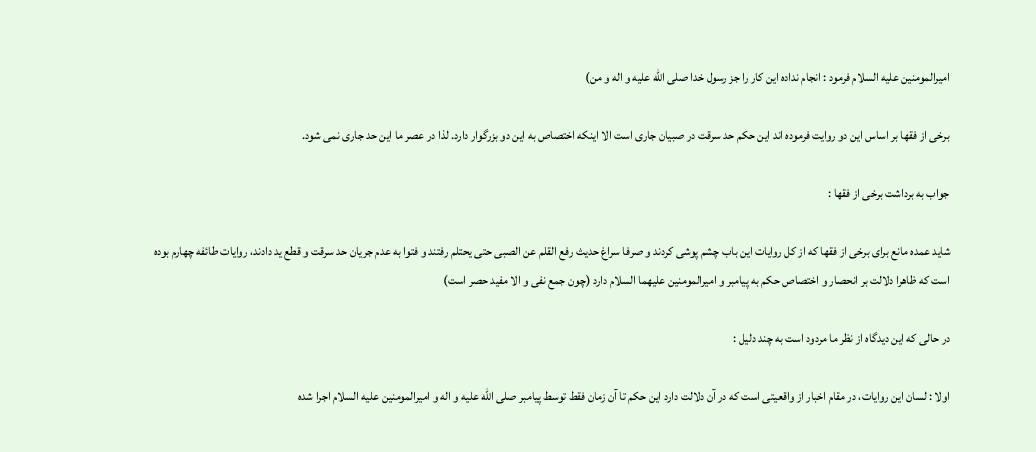امیرالمومنین علیه السلام فرمود : انجام نداده این کار را جز رسول خدا صلی الله علیه و اله و من)

برخی از فقها بر اساس این دو روایت فرموده اند این حکم حد سرقت در صبیان جاری است الا اینکه اختصاص به این دو بزرگوار دارد. لذا در عصر ما این حد جاری نمی شود.

جواب به برداشت برخی از فقها :

شاید عمده مانع برای برخی از فقها که از کل روایات این باب چشم پوشی کردند و صرفا سراغ حدیث رفع القلم عن الصبی حتی یحتلم رفتند و فتوا به عدم جریان حد سرقت و قطع ید دادند، روایات طائفه چهارم بوده است که ظاهرا دلالت بر انحصار و اختصاص حکم به پیامبر و امیرالمومنین علیهما السلام دارد (چون جمع نفی و الا مفید حصر است)

در حالی که این دیدگاه از نظر ما مردود است به چند دلیل :

اولا : لسان این روایات، در مقام اخبار از واقعیتی است که در آن دلالت دارد این حکم تا آن زمان فقط توسط پیامبر صلی الله علیه و اله و امیرالمومنین علیه السلام اجرا شده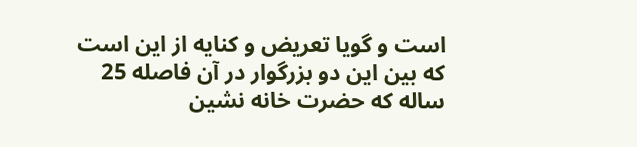است و گویا تعریض و کنایه از این است که بین این دو بزرگوار در آن فاصله 25 ساله که حضرت خانه نشین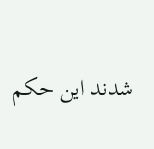شدند این حکم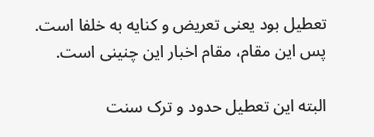تعطیل بود یعنی تعریض و کنایه به خلفا است. پس این مقام، مقام اخبار این چنینی است.

البته این تعطیل حدود و ترک سنت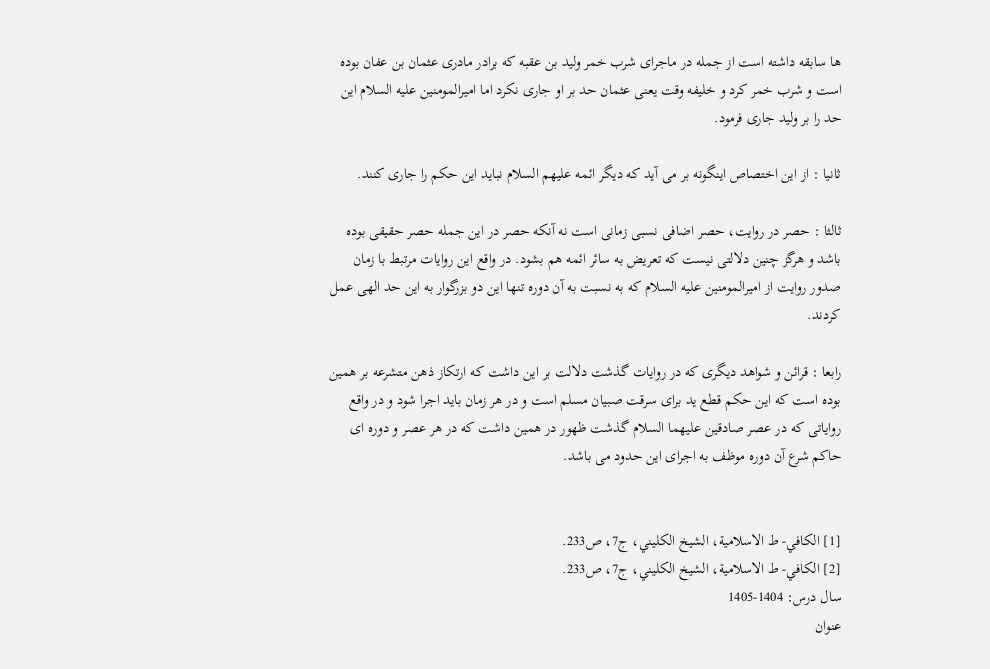ها سابقه داشته است از جمله در ماجرای شرب خمر ولید بن عقبه که برادر مادری عثمان بن عفان بوده است و شرب خمر کرد و خلیفه وقت یعنی عثمان حد بر او جاری نکرد اما امیرالمومنین علیه السلام این حد را بر ولید جاری فرمود.

ثانیا : از این اختصاص اینگونه بر می آید که دیگر ائمه علیهم السلام نباید این حکم را جاری کنند.

ثالثا : حصر در روایت، حصر اضافی نسبی زمانی است نه آنکه حصر در این جمله حصر حقیقی بوده باشد و هرگز چنین دلالتی نیست که تعریض به سائر ائمه هم بشود. در واقع این روایات مرتبط با زمان صدور روایت از امیرالمومنین علیه السلام که به نسبت به آن دوره تنها این دو بزرگوار به این حد الهی عمل کردند.

رابعا : قرائن و شواهد دیگری که در روایات گذشت دلالت بر این داشت که ارتکاز ذهن متشرعه بر همین بوده است که این حکم قطع ید برای سرقت صبیان مسلم است و در هر زمان باید اجرا شود و در واقع روایاتی که در عصر صادقین علیهما السلام گذشت ظهور در همین داشت که در هر عصر و دوره ای حاکم شرع آن دوره موظف به اجرای این حدود می باشد.


[1] الكافي- ط الاسلامية، الشيخ الكليني، ج7، ص233.
[2] الكافي- ط الاسلامية، الشيخ الكليني، ج7، ص233.
سال درس: 1404-1405
عنوان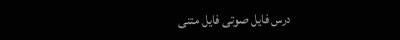درس فایل صوتی فایل متنی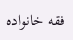فقه خانواده